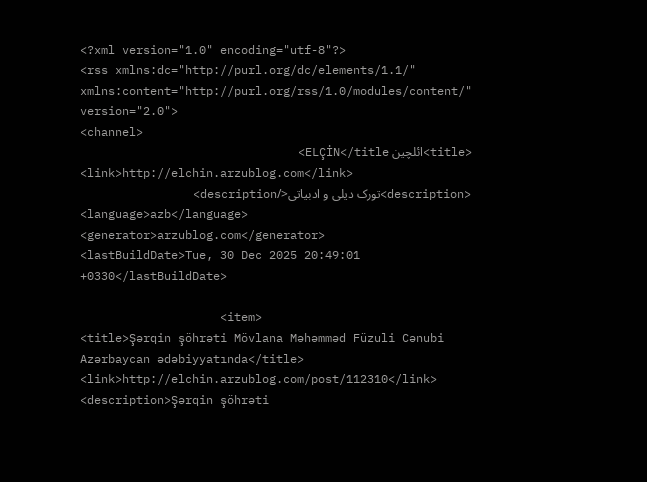<?xml version="1.0" encoding="utf-8"?>
<rss xmlns:dc="http://purl.org/dc/elements/1.1/" xmlns:content="http://purl.org/rss/1.0/modules/content/" version="2.0">
<channel>
<title>ائلچین ELÇİN</title>
<link>http://elchin.arzublog.com</link>
<description>تورک دیلی و ادبیاتی</description>
<language>azb</language>
<generator>arzublog.com</generator>
<lastBuildDate>Tue, 30 Dec 2025 20:49:01 +0330</lastBuildDate>

                    <item>
<title>Şərqin şöhrəti Mövlana Məhəmməd Füzuli Cənubi Azərbaycan ədəbiyyatında</title>
<link>http://elchin.arzublog.com/post/112310</link>
<description>Şərqin şöhrəti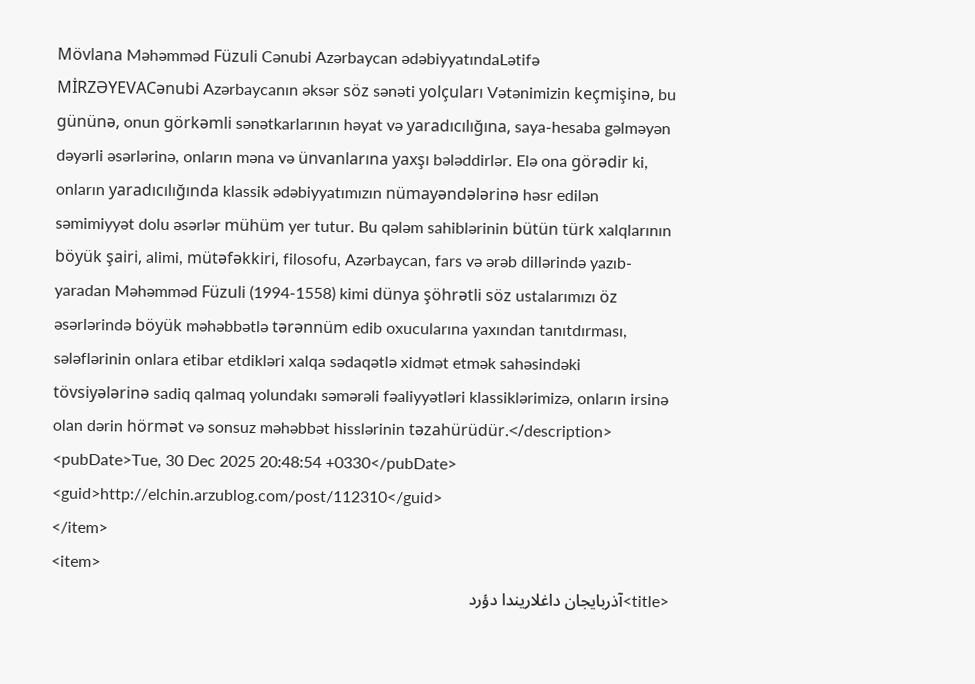Mövlana Məhəmməd Füzuli Cənubi Azərbaycan ədəbiyyatındaLətifə MİRZƏYEVACənubi Azərbaycanın əksər söz sənəti yolçuları Vətənimizin keçmişinə, bu gününə, onun görkəmli sənətkarlarının həyat və yaradıcılığına, saya-hesaba gəlməyən dəyərli əsərlərinə, onların məna və ünvanlarına yaxşı bələddirlər. Elə ona görədir ki, onların yaradıcılığında klassik ədəbiyyatımızın nümayəndələrinə həsr edilən səmimiyyət dolu əsərlər mühüm yer tutur. Bu qələm sahiblərinin bütün türk xalqlarının böyük şairi, alimi, mütəfəkkiri, filosofu, Azərbaycan, fars və ərəb dillərində yazıb-yaradan Məhəmməd Füzuli (1994-1558) kimi dünya şöhrətli söz ustalarımızı öz əsərlərində böyük məhəbbətlə tərənnüm edib oxucularına yaxından tanıtdırması, sələflərinin onlara etibar etdikləri xalqa sədaqətlə xidmət etmək sahəsindəki tövsiyələrinə sadiq qalmaq yolundakı səmərəli fəaliyyətləri klassiklərimizə, onların irsinə olan dərin hörmət və sonsuz məhəbbət hisslərinin təzahürüdür.</description>
<pubDate>Tue, 30 Dec 2025 20:48:54 +0330</pubDate>
<guid>http://elchin.arzublog.com/post/112310</guid>
</item>
<item>
<title>آذربایجان داغلاریندا دؤرد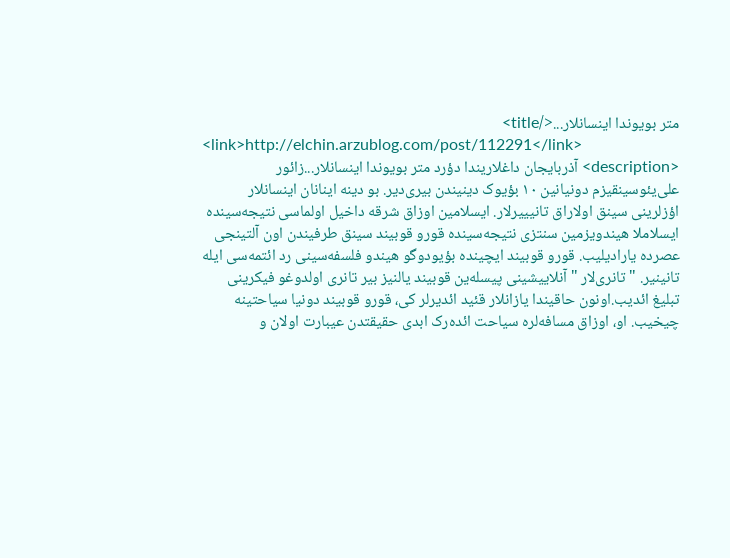متر بویوندا اینسانلار...</title>
<link>http://elchin.arzublog.com/post/112291</link>
<description> آذربایجان داغلاریندا دؤرد متر بویوندا اینسانلار...زائور علی‌یئوسینقیزم دونیانین ۱۰ بؤیوک دینیندن بیری‌دیر. بو دینه اینانان اینسانلار اؤزلرینی سینق اولاراق تانیییرلار. ایسلامین اوزاق شرقه داخیل اولماسی نتیجه‌سینده ایسلاملا هیندویزمین سنتزی نتیجه‌سینده قورو قوبیند سینق طرفیندن اون آلتینجی عصرده یارادیلیب. قورو قوبیند ایچینده بؤیودوگو هیندو فلسفه‌سینی رد ائتمه‌سی ایله تانینیر. " تانری‌لار " آنلاییشینی پیسله‌ین قوبیند یالنیز بیر تانری اولدوغو فیکرینی تبلیغ ائدیب.اونون حاقیندا یازانلار قئید ائدیرلر کی، قورو قوبیند دونیا سیاحتینه چیخیب. او، اوزاق مسافه‌لره سیاحت ائده‌رک ابدی حقیقتدن عیبارت اولان و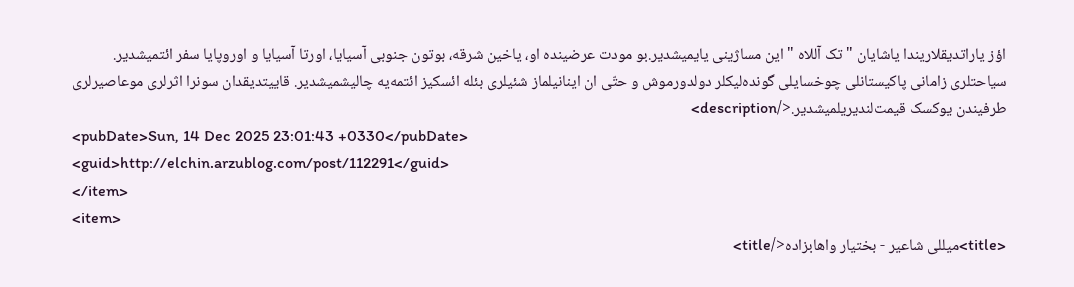اؤز یاراتدیقلاریندا یاشایان " تک آللاه " این مساژینی یایمیشدیر.بو مودت عرضینده او، یاخین شرقه، بوتون جنوبی آسیایا، اورتا آسیایا و اوروپایا سفر ائتمیشدیر. سیاحتلری زامانی پاکیستانلی چوخسایلی گونده‌لیکلر دولدورموش و حتّی ان اینانیلماز شئیلری بئله ائسکیز ائتمه‌یه چالیشمیشدیر. قاییتدیقدان سونرا اثرلری موعاصیرلری طرفیندن یوکسک قیمت‌لندیریلمیشدیر.</description>
<pubDate>Sun, 14 Dec 2025 23:01:43 +0330</pubDate>
<guid>http://elchin.arzublog.com/post/112291</guid>
</item>
<item>
<title>میللی شاعیر - بختیار واهابزاده</title>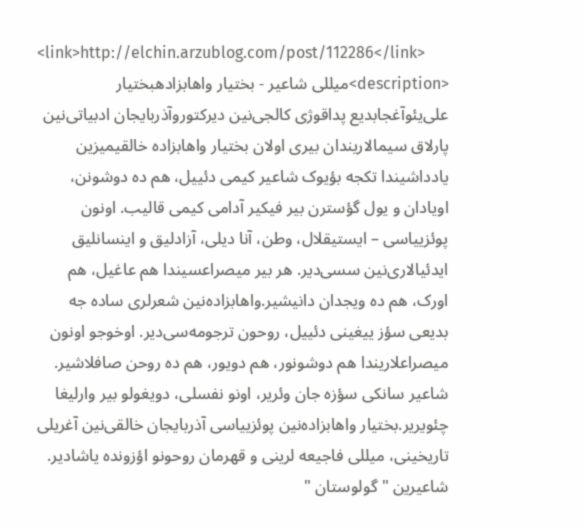<link>http://elchin.arzublog.com/post/112286</link>
<description>میللی شاعیر - بختیار واهابزادهبختیار علی‌یئوآغجابدیع پداقوژی کالجی‌نین دیرکتوروآذربایجان ادبیاتی‌نین پارلاق سیمالاریندان بیری اولان بختیار واهابزاده خالقیمیزین یادداشیندا تکجه بؤیوک شاعیر کیمی دئییل، هم ده دوشونن، اویادان و یول گؤسترن بیر فیکیر آدامی کیمی قالیب. اونون پوئزییاسی – ایستیقلال، وطن، آنا دیلی، آزادلیق و اینسانلیق ایدئیالاری‌نین سسی‌دیر. هر بیر میصراعسیندا هم عاغیل، هم اورک، هم ده ویجدان دانیشیر.واهابزاده‌نین شعرلری ساده جه بدیعی سؤز ییغینی دئییل، روحون ترجومه‌سی‌دیر. اوخوجو اونون میصراعلاریندا هم دوشونور، هم دویور، هم ده روحن صافلاشیر. شاعیر سانکی سؤزه جان وئریر، اونو نفسلی، دویغولو بیر وارلیغا چئویریر.بختیار واهابزاده‌نین پوئزییاسی آذربایجان خالقی‌نین آغریلی تاریخینی، میللی فاجیعه لرینی و قهرمان روحونو اؤزونده یاشادیر. شاعیرین " گولوستان "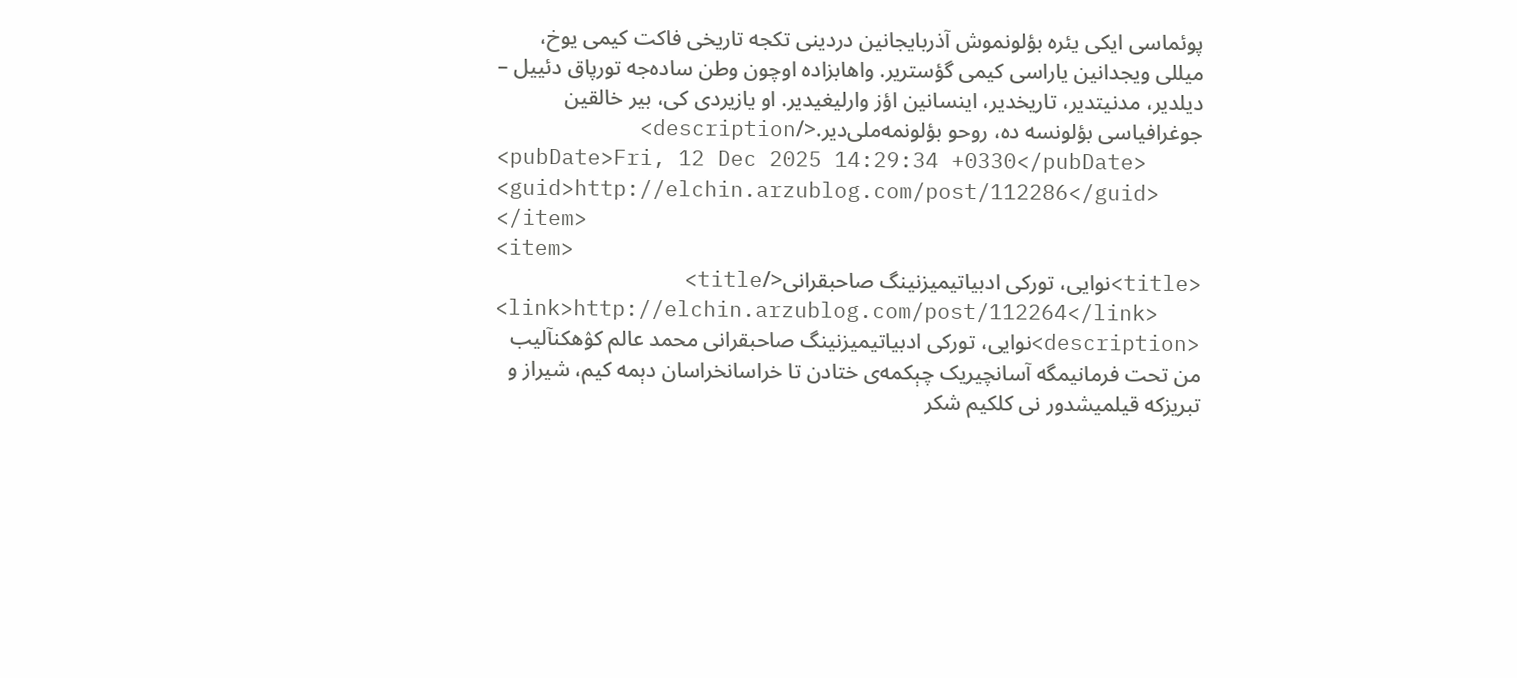پوئماسی ایکی یئره بؤلونموش آذربایجانین دردینی تکجه تاریخی فاکت کیمی یوخ، میللی ویجدانین یاراسی کیمی گؤستریر. واهابزاده اوچون وطن ساده‌جه تورپاق دئییل – دیلدیر، مدنیتدیر، تاریخدیر، اینسانین اؤز وارلیغیدیر. او یازیردی کی، بیر خالقین جوغرافیاسی بؤلونسه ده، روحو بؤلونمه‌ملی‌دیر.</description>
<pubDate>Fri, 12 Dec 2025 14:29:34 +0330</pubDate>
<guid>http://elchin.arzublog.com/post/112286</guid>
</item>
<item>
<title>نوایی‌‌، تورکی ادبیاتیمیزنینگ صاحبقرانی</title>
<link>http://elchin.arzublog.com/post/112264</link>
<description>نوایی‌‌، تورکی ادبیاتیمیزنینگ صاحبقرانی محمد عالم کۉهکنآلیب من تحت فرمانیمگه آسانچیریک چېکمه‌ی ختادن تا خراسانخراسان دېمه کیم، شیراز و تبریزکه قیلمیشدور نی کلکیم شکر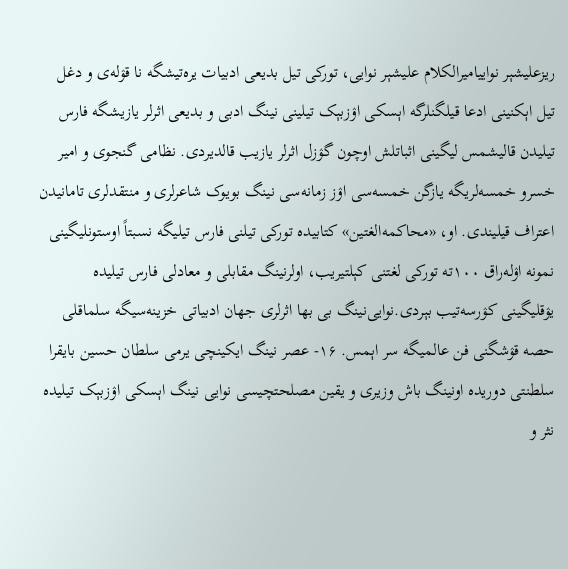ریزعلیشېر نواییامیرالکلام علیشېر نوایی، تورکی تیل بدیعی ادبیات یره‌تیشگه نا قۉ‌له‌ی و دغل تیل اېکنینی ادعا قیلگنلرگه اېسکی اۉزبېک تیلینی نینگ ادبی و بدیعی اثرلر یازیشگه فارس تیلیدن قالیشمس لیگینی اثباتلش اوچون گۉزل اثرلر یازیب قالدیردی. نظامی گنجوی و امیر خسرو خمسه‌لریگه یازگن خمسه‌سی اۉز زمانه‌سی نینگ بویوک شاعرلری و منتقدلری تامانیدن اعتراف قیلیندی. او، «محاکمه‌الغتین» کتابیده تورکی تیلنی فارس تیلیگه نسبتاً اوستونلیگینی نمونه اۉله‌راق ۱۰۰ته تورکی لغتنی کېلتیریب، اولرنینگ مقابلی و معادلی فارس تیلیده یۉقلیگینی کۉرسه‌‌تیب بېردی.نوایی‌نینگ بی بها اثرلری جهان ادبیاتی خزینه‌سیگه سلماقلی حصه قۉشگنی فن عالمیگه سر اېمس. ۱۶- عصر نینگ ایکینچی یرمی سلطان حسین بایقرا سلطنتی دوریده اونینگ باش وزیری و یقین مصلحتچیسی نوایی نینگ اېسکی اۉزبېک تیلیده نثر و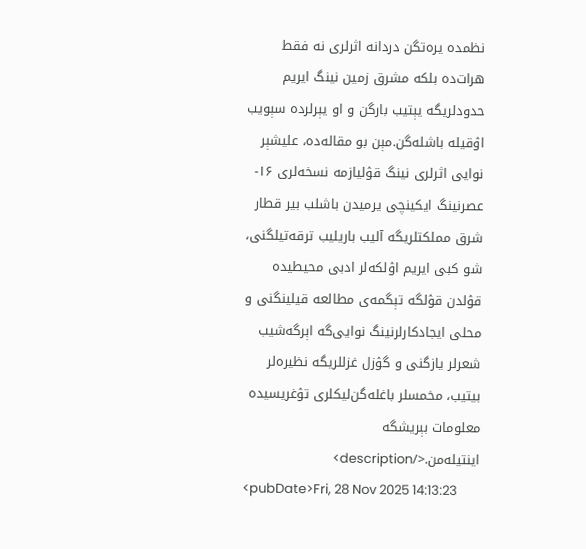نظمده یره‌تگن دردانه اثرلری نه فقط هرات‌ده بلکه مشرق زمین نینگ ایریم حدودلریگه یېتیب بارگن و او یېرلرده سېویب اۉقیله باشله‌گن.مېن بو مقاله‌ده، علیشېر نوایی اثرلری نینگ قۉلیازمه نسخه‌لری ۱۶- عصرنینگ ایکینچی یرمیدن باشلب بیر قطار شرق مملکتلریگه آلیب باریلیب ترقه‌تیلگنی، شو کبی ایریم اۉلکه‌لر ادبی محیطیده قۉلدن قۉلگه تېگمه‌ی مطالعه قیلینگنی و محلی ایجادکارلرنینگ نوایی‌گه اېرگه‌شیب شعرلر یازگنی و گۉزل غزللریگه نظیره‌لر بیتیب، مخمسلر باغله‌گن‌لیکلری تۉغریسیده معلومات بېریشگه اینتیله‌من.</description>
<pubDate>Fri, 28 Nov 2025 14:13:23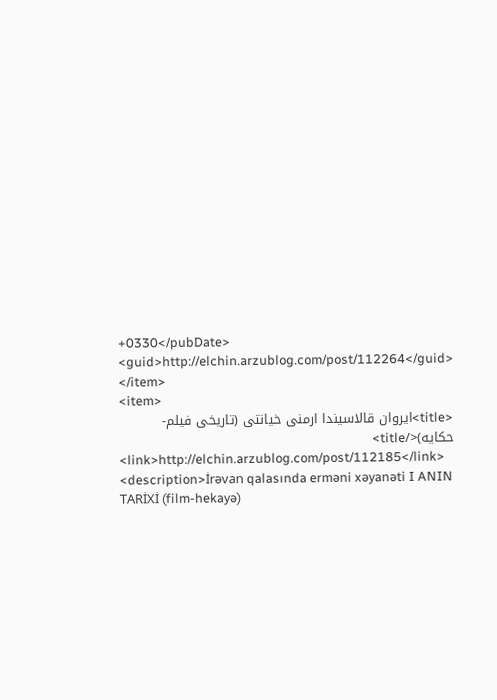+0330</pubDate>
<guid>http://elchin.arzublog.com/post/112264</guid>
</item>
<item>
<title>ایروان قالاسیندا ارمنی خیانتی (تاریخی فیلم-حکایه)</title>
<link>http://elchin.arzublog.com/post/112185</link>
<description>İrəvan qalasında erməni xəyanəti I ANIN TARİXİ (film-hekayə)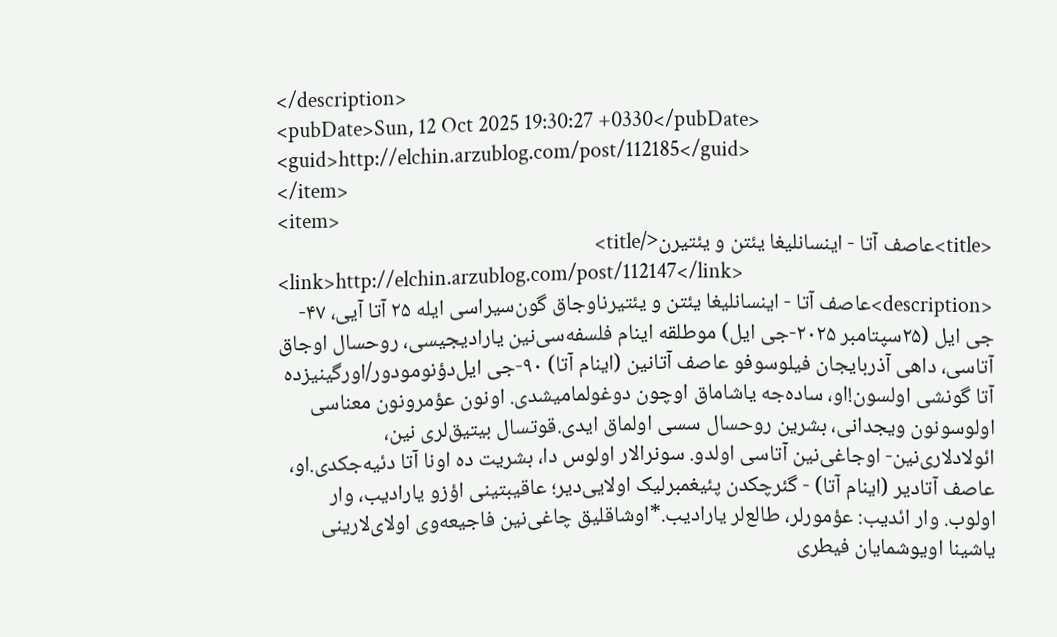</description>
<pubDate>Sun, 12 Oct 2025 19:30:27 +0330</pubDate>
<guid>http://elchin.arzublog.com/post/112185</guid>
</item>
<item>
<title>عاصف آتا - اینسانلیغا یئتن و یئتیرن</title>
<link>http://elchin.arzublog.com/post/112147</link>
<description>عاصف آتا - اینسانلیغا یئتن و یئتیرناوجاق گون‌سیراسی ایله ۲۵ آتا آیی، ۴۷-جی ایل (۲۵سپتامبر ۲۰۲۵-جی ایل) موطلقه اینام فلسفه‌سی‌نین یارادیجیسی، روحسال اوجاق آتاسی، داهی آذربایجان فیلوسوفو عاصف آتانین (اینام آتا) ۹۰-جی ایل‌دؤنومودور/اورگینیزده آتا گونشی اولسون!او، ساده‌جه یاشاماق اوچون دوغولمامیشدی. اونون عؤمرونون معناسی اولوسونون ویجدانی، بشرین روحسال سسی اولماق ایدی.قوتسال بیتیق‌لری نین، ائولادلاری‌نین- اوجاغی‌نین آتاسی اولدو. سونرالار اولوس دا، بشریت ده اونا آتا دئیه‌جکدی.او، عاصف آتادیر (اینام آتا) - گئرچکدن پئیغمبرلیک اولایی‌دیر؛ عاقیبتینی اؤزو یارادیب، وار اولوب. وار ائدیب: عؤمورلر، طالع‌لر یارادیب.*اوشاقلیق چاغی‌نین فاجیعه‌وی اولای‌لارینی یاشینا اویوشمایان فیطری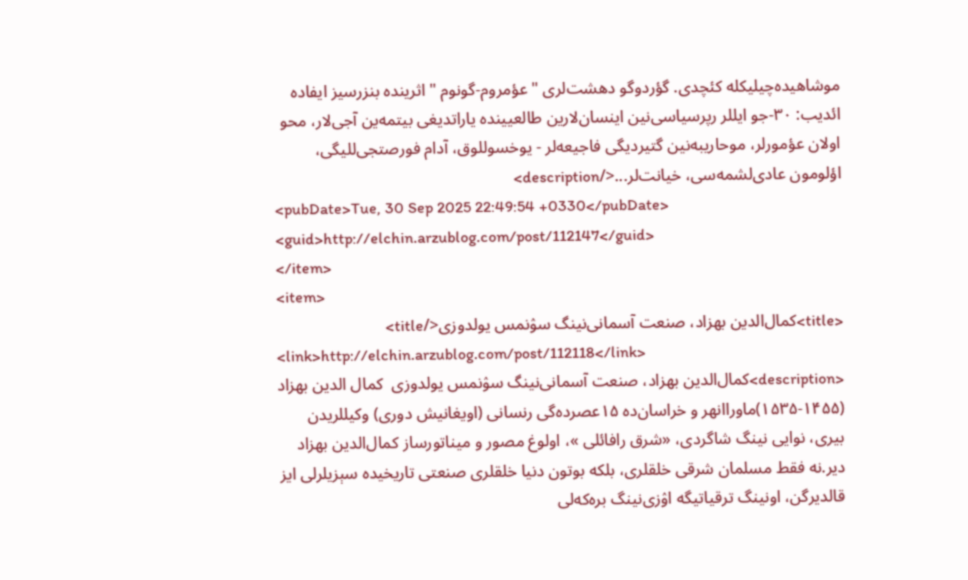موشاهیده‌چیلیکله کئچدی. گؤردوگو دهشت‌لری " عؤمروم-گونوم " اثرینده بنزرسیز ایفاده ائدیب: ۳۰-جو ایللر رپرسیاسی‌نین اینسان‌لارین طالعیینده یاراتدیغی بیتمه‌ین آجی‌لار، محو اولان عؤمورلر، موحاریبه‌نین گتیردیگی فاجیعه‌لر - یوخسوللوق، آدام فورصتجی‌للیگی، اؤلومون عادی‌لشمه‌سی، خیانت‌لر...</description>
<pubDate>Tue, 30 Sep 2025 22:49:54 +0330</pubDate>
<guid>http://elchin.arzublog.com/post/112147</guid>
</item>
<item>
<title>کمال‌الدین بهزاد، صنعت آسمانی‌نینگ سۉنمس یولدوزی</title>
<link>http://elchin.arzublog.com/post/112118</link>
<description>کمال‌الدین بهزاد، صنعت آسمانی‌نینگ سۉنمس یولدوزی  کمال الدین بهزاد (۱۴۵۵-۱۵۳۵)ماوراانهر و خراسان‌ده ۱۵عصرده‌گی رنسانی (اویغانیش دوری) وکیللریدن بیری، نوایی نینگ شاگردی، «شرق رافائلی »، اولوغ مصور و میناتور‌ساز کمال‌الدین بهزاد دیر.نه‌ فقط مسلمان شرقی خلقلری، بلکه‌ بوتون دنیا خلقلری صنعتی تاریخیده سېزیلرلی ایز قالدیرگن، اونینگ ترقیاتیگه اۉزی‌نینگ بره‌که‌لی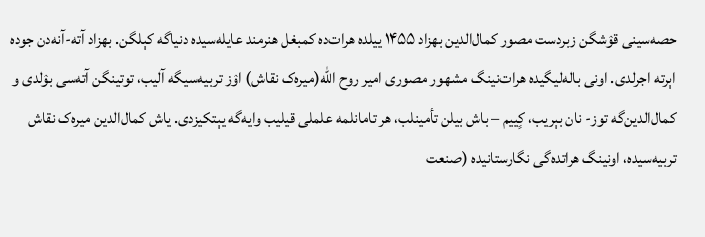حصه‌سینی قۉشگن زبردست مصور کمال‌الدین بهزاد ۱۴۵۵ ییلده هرات‌ده کمبغل هنرمند عایله‌سیده دنیاگه کېلگن. بهزاد آته-آنه‌دن جوده‌ اېرته‌ اجرلدی. اونی باله‌لیگیده‌ هرات‌نینگ مشهور مصوری امیر روح الله(میره‌ک نقاش) اۉز تربیه‌سیگه آلیب، توتینگن آته‌سی بۉلدی و کمال‌الدین‌گه توز- نان بېریب، کٍییم – باش بیلن تأمینلب، هر تامانلمه علملی قیلیب وایه‌گه یېتکیزدی. یاش کمال‌الدین میره‌ک نقاش تربیه‌سیده، اونینگ هراتده‌گی نگارستانیده (صنعت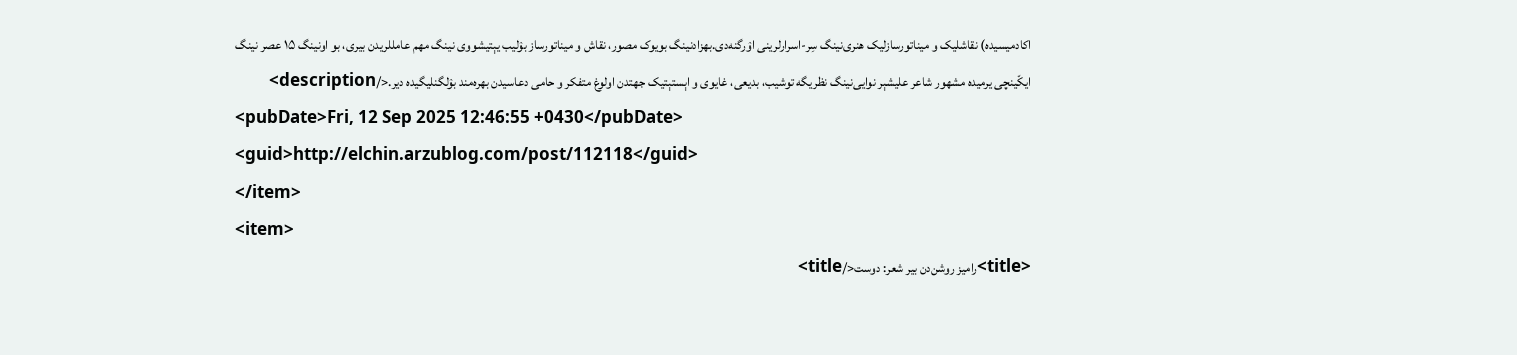اکادمیسیده) نقاشلیک و میناتور‌سازلیک هنری‌نینگ سِر-اسرارلرینی اۉرگنه‌دی.بهزادنینگ بویوک مصور، نقاش و میناتور‌ساز بۉلیب یېتیشووی نینگ مهم‌ عامللریدن بیری، بو اونینگ ۱۵ عصر نینگ ایکّینچی یرمیده مشهور شاعر علیشېر نوایی‌نینگ نظریگه توشیب، بدیعی، غایوی و اېستېتیک جهتدن اولوغ متفکر و حامی دعاسیدن بهره‌مند بۉلگنلیگیده‌ دیر.</description>
<pubDate>Fri, 12 Sep 2025 12:46:55 +0430</pubDate>
<guid>http://elchin.arzublog.com/post/112118</guid>
</item>
<item>
<title>رامیز روشن‌دن بیر شعر: دوست</title>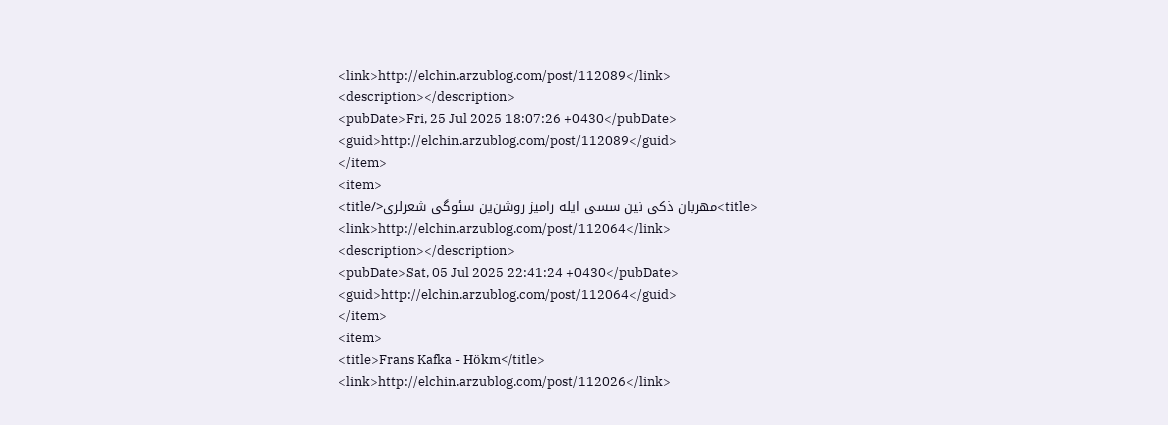<link>http://elchin.arzublog.com/post/112089</link>
<description></description>
<pubDate>Fri, 25 Jul 2025 18:07:26 +0430</pubDate>
<guid>http://elchin.arzublog.com/post/112089</guid>
</item>
<item>
<title>مهربان ذکی نین سسی ایله رامیز روشن‌ین سئوگی شعرلری</title>
<link>http://elchin.arzublog.com/post/112064</link>
<description></description>
<pubDate>Sat, 05 Jul 2025 22:41:24 +0430</pubDate>
<guid>http://elchin.arzublog.com/post/112064</guid>
</item>
<item>
<title>Frans Kafka - Hökm</title>
<link>http://elchin.arzublog.com/post/112026</link>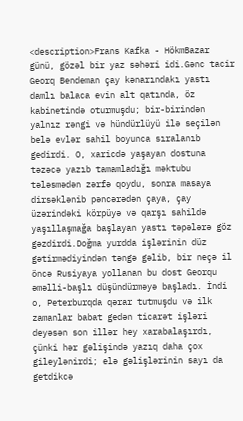<description>Frans Kafka - HökmBazar günü, gözəl bir yaz səhəri idi.Gənc tacir Georq Bendeman çay kənarındakı yastı damlı balaca evin alt qatında, öz kabinetində oturmuşdu; bir-birindən yalnız rəngi və hündürlüyü ilə seçilən belə evlər sahil boyunca sıralanıb gedirdi. O, xaricdə yaşayan dostuna təzəcə yazıb tamamladığı məktubu tələsmədən zərfə qoydu, sonra masaya dirsəklənib pəncərədən çaya, çay üzərindəki körpüyə və qarşı sahildə yaşıllaşmağa başlayan yastı təpələrə göz gəzdirdi.Doğma yurdda işlərinin düz gətirmədiyindən təngə gəlib, bir neçə il öncə Rusiyaya yollanan bu dost Georqu əməlli-başlı düşündürməyə başladı. İndi o, Peterburqda qərar tutmuşdu və ilk zamanlar babat gedən ticarət işləri deyəsən son illər hey xarabalaşırdı, çünki hər gəlişində yazıq daha çox gileylənirdi; elə gəlişlərinin sayı da getdikcə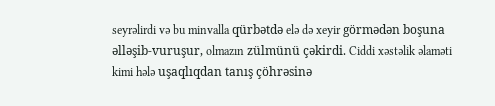seyrəlirdi və bu minvalla qürbətdə elə də xeyir görmədən boşuna əlləşib-vuruşur, olmazın zülmünü çəkirdi. Ciddi xəstəlik əlaməti kimi hələ uşaqlıqdan tanış çöhrəsinə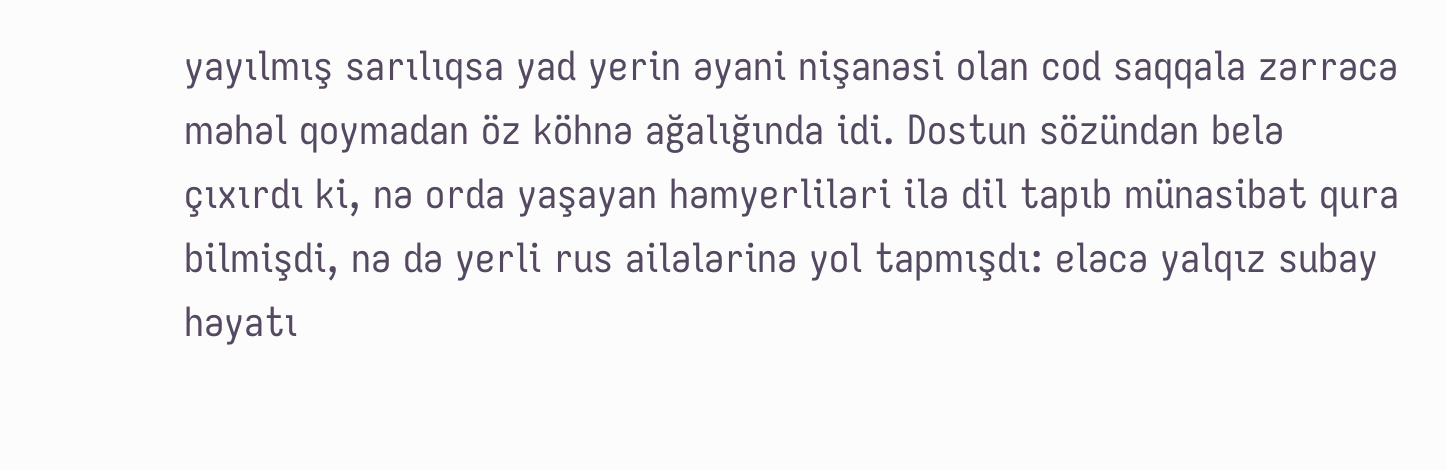yayılmış sarılıqsa yad yerin əyani nişanəsi olan cod saqqala zərrəcə məhəl qoymadan öz köhnə ağalığında idi. Dostun sözündən belə çıxırdı ki, nə orda yaşayan həmyerliləri ilə dil tapıb münasibət qura bilmişdi, nə də yerli rus ailələrinə yol tapmışdı: eləcə yalqız subay həyatı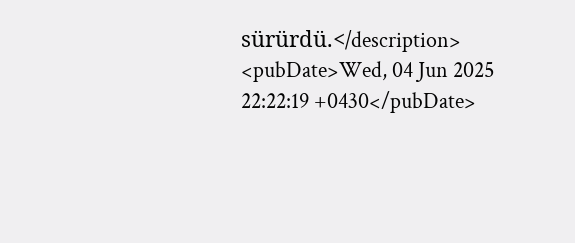sürürdü.</description>
<pubDate>Wed, 04 Jun 2025 22:22:19 +0430</pubDate>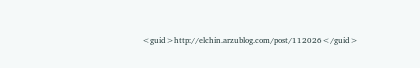<guid>http://elchin.arzublog.com/post/112026</guid>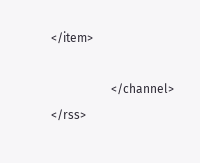</item>

                    </channel>
</rss>